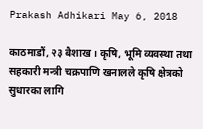Prakash Adhikari May 6, 2018

काठमाडौं, २३ बैशाख । कृषि, भूमि व्यवस्था तथा सहकारी मन्त्री चक्रपाणि खनालले कृषि क्षेत्रको सुधारका लागि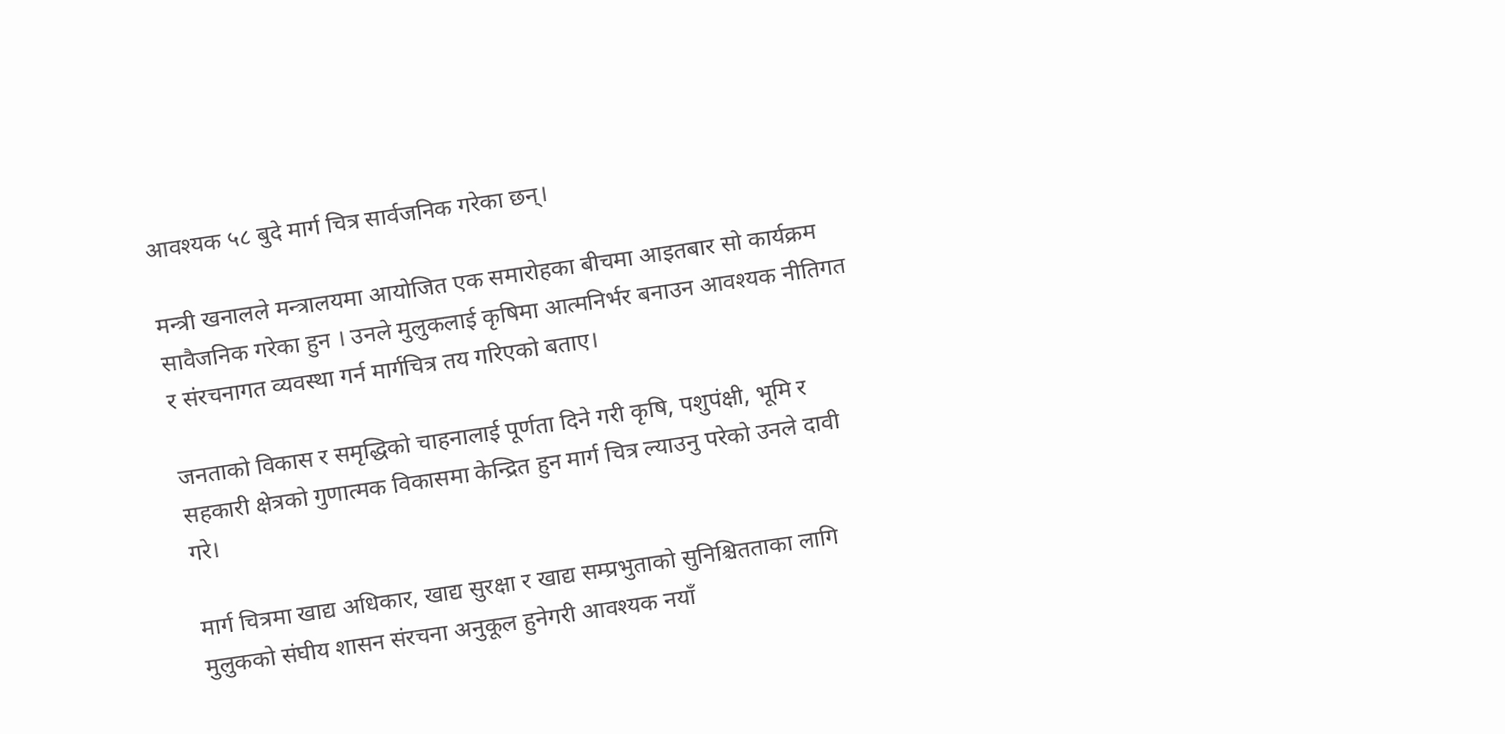आवश्यक ५८ बुदे मार्ग चित्र सार्वजनिक गरेका छन्।

मन्त्री खनालले मन्त्रालयमा आयोजित एक समारोहका बीचमा आइतबार सो कार्यक्रम सावैजनिक गरेका हुन । उनले मुलुकलाई कृषिमा आत्मनिर्भर बनाउन आवश्यक नीतिगत र संरचनागत व्यवस्था गर्न मार्गचित्र तय गरिएको बताए।

जनताको विकास र समृद्धिको चाहनालाई पूर्णता दिने गरी कृषि, पशुपंक्षी, भूमि र सहकारी क्षेत्रको गुणात्मक विकासमा केन्द्रित हुन मार्ग चित्र ल्याउनु परेको उनले दावी गरे।

मार्ग चित्रमा खाद्य अधिकार, खाद्य सुरक्षा र खाद्य सम्प्रभुताको सुनिश्चितताका लागि मुलुकको संघीय शासन संरचना अनुकूल हुनेगरी आवश्यक नयाँ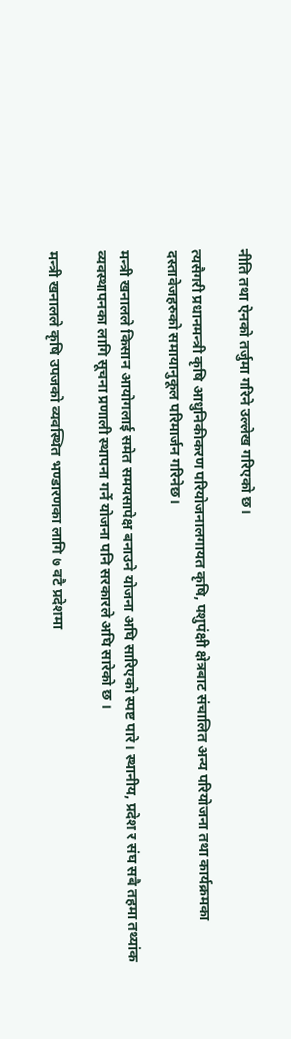नीति तथा ऐनको तर्जुमा गरिने उल्लेख गरिएको छ।

त्यसैगरी प्रधानमन्त्री कृषि आधुनिकीकरण परियोजनालगायत कृषि, पशुपंक्षी क्षेत्रबाट संचालित अन्य परियोजना तथा कार्यक्रमका दस्तावेजहरुको समायानुकूल परिमार्जन गरिनेछ।

मन्त्री खनालले किसान आयोगलाई समेत समयसापेक्ष बनाउने योजना अघि सारिएको स्पष्ट पारे। स्थानीय, प्रदेश र संघ सबै तहमा तथ्यांक व्यवस्थापनका लागि सूचना प्रणाली स्थापना गर्ने योजना पनि सरकारले अघि सारेको छ ।

मन्त्री खनालले कृषि उपजको व्यवस्थित भण्डारणका लागि ७ वटै प्रदेशमा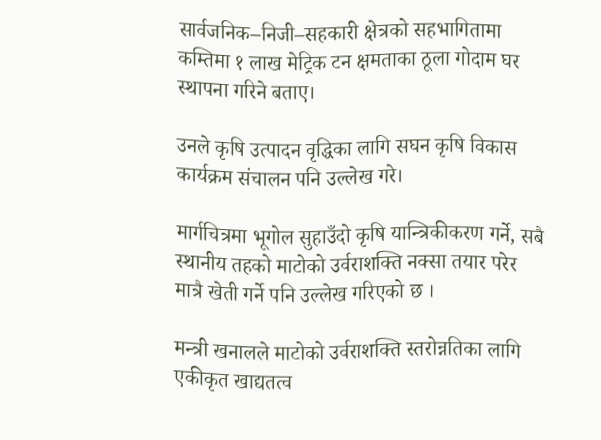सार्वजनिक–निजी–सहकारी क्षेत्रको सहभागितामा कम्तिमा १ लाख मेट्रिक टन क्षमताका ठूला गोदाम घर स्थापना गरिने बताए।

उनले कृषि उत्पादन वृद्धिका लागि सघन कृषि विकास कार्यक्रम संचालन पनि उल्लेख गरे।

मार्गचित्रमा भूगोल सुहाउँदो कृषि यान्त्रिकीकरण गर्ने, सबै स्थानीय तहको माटोको उर्वराशक्ति नक्सा तयार परेर मात्रै खेती गर्ने पनि उल्लेख गरिएको छ ।

मन्त्री खनालले माटोको उर्वराशक्ति स्तरोन्नतिका लागि एकीकृत खाद्यतत्व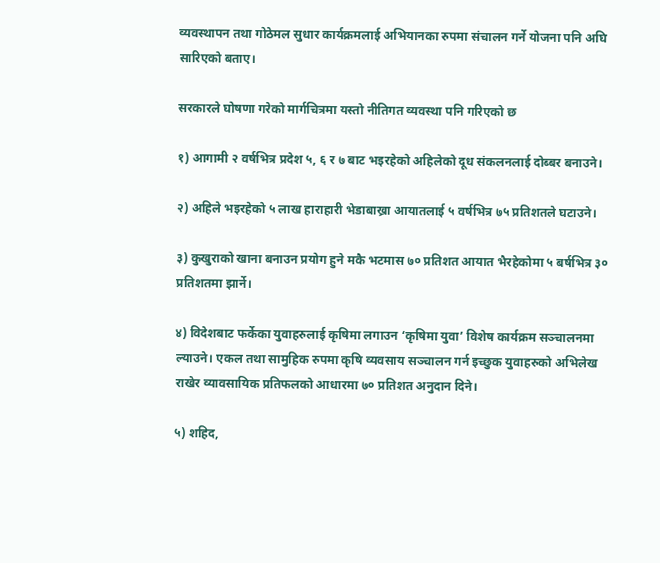व्यवस्थापन तथा गोठेमल सुधार कार्यक्रमलाई अभियानका रुपमा संचालन गर्ने योजना पनि अघि सारिएको बताए।

सरकारले घोषणा गरेको मार्गचित्रमा यस्तो नीतिगत व्यवस्था पनि गरिएको छ

१) आगामी २ वर्षभित्र प्रदेश ५, ६ र ७ बाट भइरहेको अहिलेको दूध संकलनलाई दोब्बर बनाउने।

२) अहिले भइरहेको ५ लाख हाराहारी भेडाबाख्रा आयातलाई ५ वर्षभित्र ७५ प्रतिशतले घटाउने।

३) कुखुराको खाना बनाउन प्रयोग हुने मकै भटमास ७० प्रतिशत आयात भैरहेकोमा ५ बर्षभित्र ३० प्रतिशतमा झार्ने।

४) विदेशबाट फर्केका युवाहरुलाई कृषिमा लगाउन ‘कृषिमा युवा’ विशेष कार्यक्रम सञ्चालनमा ल्याउने। एकल तथा सामुहिक रुपमा कृषि व्यवसाय सञ्चालन गर्न इच्छुक युवाहरुको अभिलेख राखेर व्यावसायिक प्रतिफलको आधारमा ७० प्रतिशत अनुदान दिने।

५) शहिद,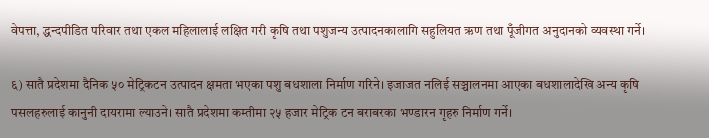वेपत्ता, द्धन्दपीडित परिवार तथा एकल महिलालाई लक्षित गरी कृषि तथा पशुजन्य उत्पादनकालागि सहुलियत ऋण तथा पूँजीगत अनुदानको व्यवस्था गर्ने।

६) सातै प्रदेशमा दैनिक ५० मेट्रिकटन उत्पादन क्षमता भएका पशु बधशाला निर्माण गरिने। इजाजत नलिई सञ्चालनमा आएका बधशालादेखि अन्य कृषि पसलहरुलाई कानुनी दायरामा ल्याउने। सातै प्रदेशमा कम्तीमा २५ हजार मेट्रिक टन बराबरका भण्डारन गृहरु निर्माण गर्ने।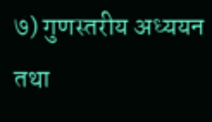७) गुणस्तरीय अध्ययन तथा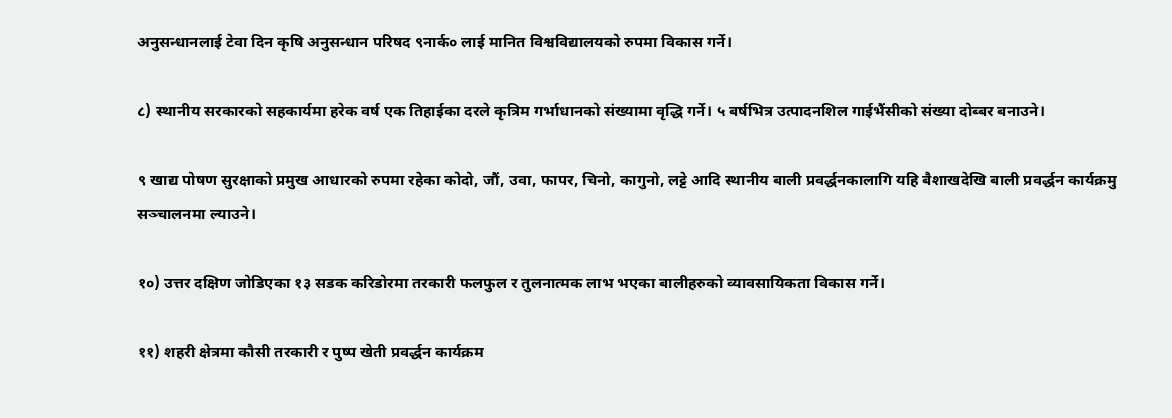अनुसन्धानलाई टेवा दिन कृषि अनुसन्धान परिषद ९नार्क० लाई मानित विश्वविद्यालयको रुपमा विकास गर्ने।

८) स्थानीय सरकारको सहकार्यमा हरेक वर्ष एक तिहाईका दरले कृत्रिम गर्भाधानको संख्यामा वृद्धि गर्ने। ५ बर्षभित्र उत्पादनशिल गाईभैंसीको संख्या दोब्बर बनाउने।

९ खाद्य पोषण सुरक्षाको प्रमुख आधारको रुपमा रहेका कोदो, जौं, उवा, फापर, चिनो, कागुनो, लट्टे आदि स्थानीय बाली प्रवर्द्धनकालागि यहि बैशाखदेखि बाली प्रवर्द्धन कार्यक्रमु सञ्चालनमा ल्याउने।

१०) उत्तर दक्षिण जोडिएका १३ सडक करिडोरमा तरकारी फलफुल र तुलनात्मक लाभ भएका बालीहरुको व्यावसायिकता विकास गर्ने।

११) शहरी क्षेत्रमा कौसी तरकारी र पुष्प खेती प्रवर्द्धन कार्यक्रम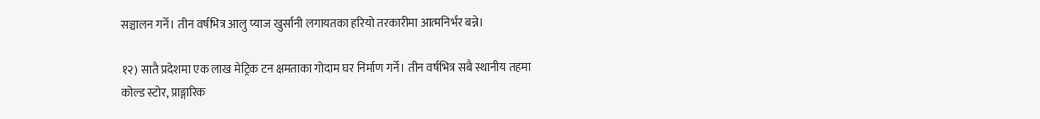सञ्चालन गर्ने। तीन वर्षभित्र आलु प्याज खुर्सानी लगायतका हरियो तरकारीमा आत्मनिर्भर बन्ने।

१२) सातै प्रदेशमा एक लाख मेट्रिक टन क्षमताका गोदाम घर निर्माण गर्ने। तीन वर्षभित्र सबै स्थानीय तहमा कोल्ड स्टोर, प्राङ्गारिक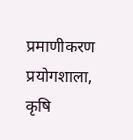प्रमाणीकरण प्रयोगशाला, कृषि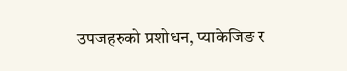उपजहरुको प्रशोधन, प्याकेजिङ र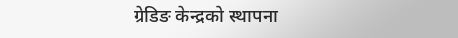ग्रेडिङ केन्द्रको स्थापना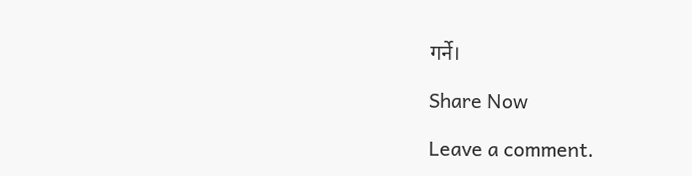गर्ने।

Share Now

Leave a comment.